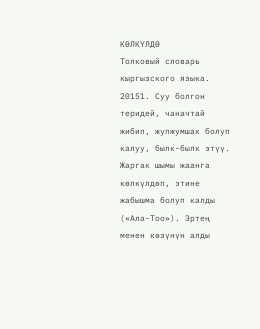КӨЛКҮЛДӨ
Толковый словарь кыргызского языка. 20151. Суу болгон теридей, чаначтай жибип, жупжумшак болуп калуу, былк-былк этүү. Жаргак шымы жаанга көлкүлдөп, этине жабышма болуп калды («Ала-Тоо»). Эртең менен көзүнүн алды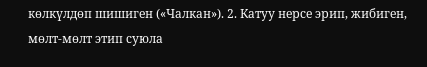көлкүлдөп шишиген («Чалкан»). 2. Катуу нерсе эрип, жибиген, мөлт-мөлт этип суюла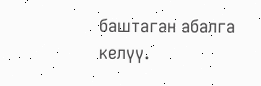баштаган абалга келүү.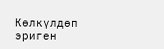Көлкүлдөп эриген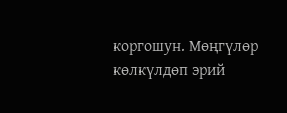коргошун. Мөңгүлөр көлкүлдөп эрий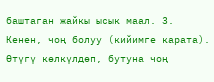баштаган жайкы ысык маал. 3. Кенен, чоң болуу (кийимге карата). Өтүгү көлкүлдөп, бутуна чоң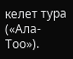келет тура («Ала-Тоо»).